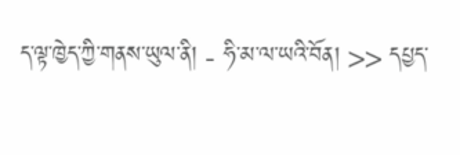ད་ལྟ་ཁྱེད་ཀྱི་གནས་ཡུལ་ནི། - ཧི་མ་ལ་ཡའི་བོན། >> དཔྱད་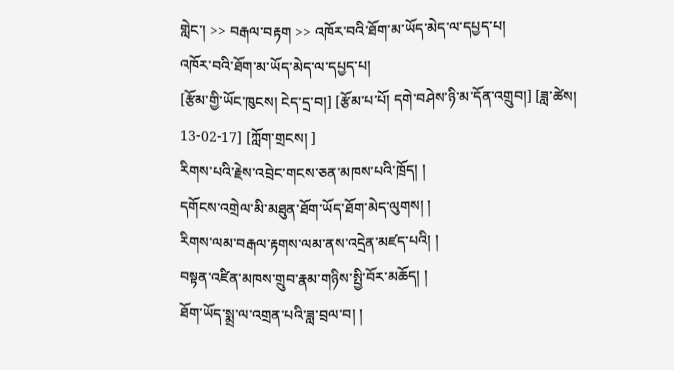གླེང་། >> བརྒལ་བརྟག >> འཁོར་བའི་ཐོག་མ་ཡོད་མེད་ལ་དཔྱད་པ།
འཁོར་བའི་ཐོག་མ་ཡོད་མེད་ལ་དཔྱད་པ།
[རྩོམ་གྱི་ཡོང་ཁུངས། ངེད་དྲ་བ།] [རྩོམ་པ་པོ། དགེ་བཤེས་ཉི་མ་དོན་འགྲུབ།] [ཟླ་ཚེས། 13-02-17] [ཀློག་གྲངས། ]
རིགས་པའི་རྗེས་འབྲེང་གངས་ཅན་མཁས་པའི་ཁྲོད། །
དགོངས་འགྲེལ་མི་མཐུན་ཐོག་ཡོད་ཐོག་མེད་ལུགས། །
རིགས་ལམ་བརྒལ་རྟགས་ལམ་ནས་འདྲེན་མཛད་པའི། །
བསྟན་འཛིན་མཁས་གྲུབ་རྣམ་གཉིས་སྤྱི་བོར་མཆོད། །
ཐོག་ཡོད་སྨྲ་ལ་འགྲན་པའི་ཟླ་བྲལ་བ། །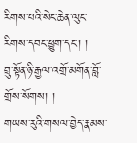རིགས་པའི་སེང་ཆེན་ལུང་རིགས་དབང་ཕྱུག་དང་། །
བྲུ་སྟོན་ཉི་རྒྱལ་འགྲོ་མགོན་བློ་གྲོས་སོགས། །
གཡས་རུའི་གསལ་བྱེད་རྣམས་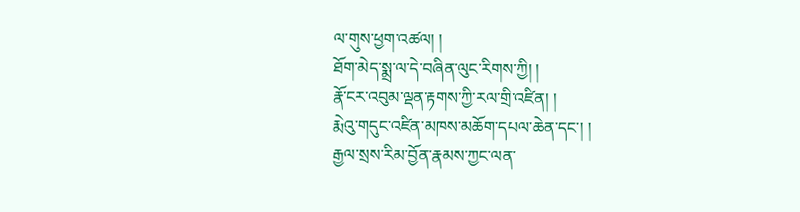ལ་གུས་ཕྱག་འཚལ། །
ཐོག་མེད་སྨྲ་ལ་དེ་བཞིན་ལུང་རིགས་ཀྱི། །
རྣོ་ངར་འབུམ་ལྡན་རྟགས་ཀྱི་རལ་གྲི་འཛིན། །
རྨེའུ་གདུང་འཛིན་མཁས་མཆོག་དཔལ་ཆེན་དང་། །
རྒྱལ་སྲས་རིམ་བྱོན་རྣམས་ཀྱང་ལན་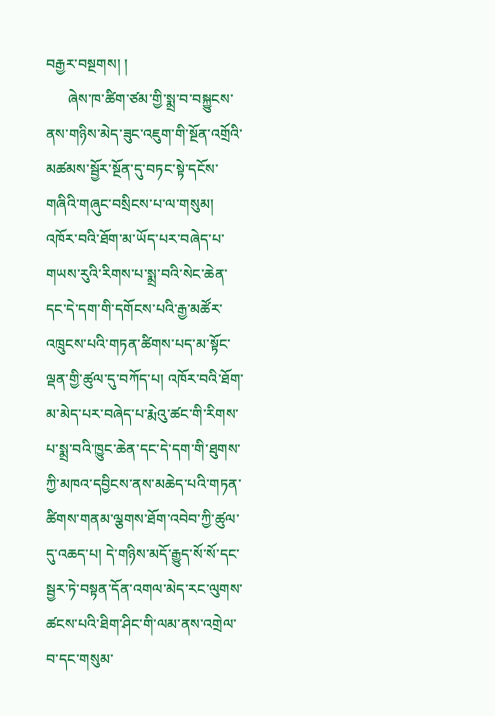བརྒྱར་བསྔགས། །
      ཞེས་ཁ་ཚིག་ཙམ་གྱི་སྨྲ་བ་བསྐྱུངས་ནས་གཉིས་མེད་ཟུང་འཇུག་གི་སྔོན་འགྲོའི་མཚམས་སྦྱོར་སྔོན་དུ་བཏང་སྟེ་དངོས་གཞིའི་གཞུང་བསྲིངས་པ་ལ་གསུམ། འཁོར་བའི་ཐོག་མ་ཡོད་པར་བཞེད་པ་གཡས་རུའི་རིགས་པ་སྨྲ་བའི་སེང་ཆེན་དང་དེ་དག་གི་དགོངས་པའི་རྒྱ་མཚོར་འཁྲུངས་པའི་གཏན་ཚིགས་པད་མ་སྟོང་ལྡན་གྱི་ཚུལ་དུ་བཀོད་པ། འཁོར་བའི་ཐོག་མ་མེད་པར་བཞེད་པ་རྨེའུ་ཚང་གི་རིགས་པ་སྨྲ་བའི་ཁྱུང་ཆེན་དང་དེ་དག་གི་ཐུགས་ཀྱི་མཁའ་དབྱིངས་ནས་མཆེད་པའི་གཏན་ཚིགས་གནམ་ལྕགས་ཐོག་འབེབ་ཀྱི་ཚུལ་དུ་འཆད་པ། དེ་གཉིས་མདོ་རྒྱུད་སོ་སོ་དང་སྦྱར་ཏེ་བསྟན་དོན་འགལ་མེད་རང་ལུགས་ཚངས་པའི་ཐིག་ཤིང་གི་ལམ་ནས་འགྲེལ་བ་དང་གསུམ་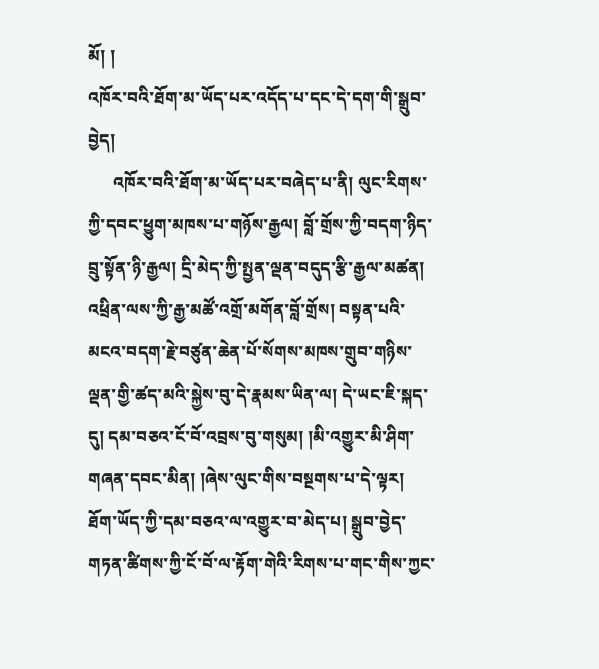མོ། །
འཁོར་བའི་ཐོག་མ་ཡོད་པར་འདོད་པ་དང་དེ་དག་གི་སྒྲུབ་བྱེད།
      འཁོར་བའི་ཐོག་མ་ཡོད་པར་བཞེད་པ་ནི། ལུང་རིགས་ཀྱི་དབང་ཕྱུག་མཁས་པ་གཉོས་རྒྱལ། བློ་གྲོས་ཀྱི་བདག་ཉིད་བྲུ་སྟོན་ཉི་རྒྱལ། དྲི་མེད་ཀྱི་སྤྱན་ལྡན་བདུད་རྩི་རྒྱལ་མཚན། འཕྲིན་ལས་ཀྱི་རྒྱ་མཚོ་འགྲོ་མགོན་བློ་གྲོས། བསྟན་པའི་མངའ་བདག་རྗེ་བཙུན་ཆེན་པོ་སོགས་མཁས་གྲུབ་གཉིས་ལྡན་གྱི་ཚད་མའི་སྐྱེས་བུ་དེ་རྣམས་ཡིན་ལ། དེ་ཡང་ཇི་སྐད་དུ། དམ་བཅའ་ངོ་བོ་འབྲས་བུ་གསུམ། །མི་འགྱུར་མི་ཤིག་གཞན་དབང་མིན། །ཞེས་ལུང་གིས་བསྔགས་པ་དེ་ལྟར། ཐོག་ཡོད་ཀྱི་དམ་བཅའ་ལ་འགྱུར་བ་མེད་པ། སྒྲུབ་བྱེད་གཏན་ཚིགས་ཀྱི་ངོ་བོ་ལ་རྟོག་གེའི་རིགས་པ་གང་གིས་ཀྱང་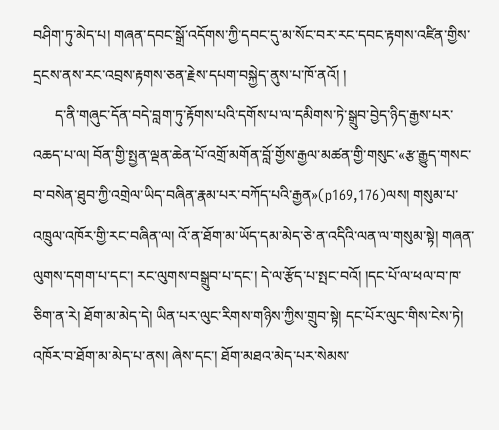བཤིག་ཏུ་མེད་པ། གཞན་དབང་སྒྲོ་འདོགས་ཀྱི་དབང་དུ་མ་སོང་བར་རང་དབང་རྟགས་འཛིན་གྱིས་དྲངས་ནས་རང་འབྲས་རྟགས་ཅན་རྗེས་དཔག་བསྐྱེད་ནུས་པ་ཁོ་ནའོ། །
      ད་ནི་གཞུང་དོན་བདེ་བླག་ཏུ་རྟོགས་པའི་དགོས་པ་ལ་དམིགས་ཏེ་སྒྲུབ་བྱེད་ཉིད་རྒྱས་པར་འཆད་པ་ལ། བོན་གྱི་སྤྱན་ལྡན་ཆེན་པོ་འགྲོ་མགོན་བློ་གྱོས་རྒྱལ་མཚན་གྱི་གསུང་«རྩ་རྒྱུད་གསང་བ་བསེན་ཐུབ་ཀྱི་འགྲེལ་ཡིད་བཞིན་རྣམ་པར་བཀོད་པའི་རྒྱན»(p169,176)ལས། གསུམ་པ་འཁྲུལ་འཁོར་གྱི་རང་བཞིན་ལ། འོ་ན་ཐོག་མ་ཡོད་དམ་མེད་ཅེ་ན་འདིའི་ལན་ལ་གསུམ་སྟེ། གཞན་ལུགས་དགག་པ་དང་། རང་ལུགས་བསྒྲུབ་པ་དང་། དེ་ལ་རྩོད་པ་སྤང་བའོ། །དང་པོ་ལ་ཕལ་བ་ཁ་ཅིག་ན་རེ། ཐོག་མ་མེད་དེ། ཡིན་པར་ལུང་རིགས་གཉིས་ཀྱིས་གྲུབ་སྟེ། དང་པོར་ལུང་གིས་ངེས་ཏེ། འཁོར་བ་ཐོག་མ་མེད་པ་ནས། ཞེས་དང་། ཐོག་མཐའ་མེད་པར་སེམས་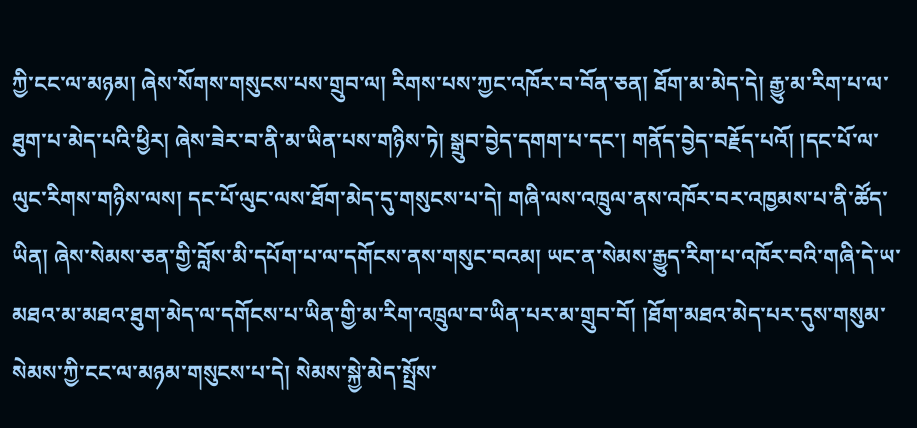ཀྱི་ངང་ལ་མཉམ། ཞེས་སོགས་གསུངས་པས་གྲུབ་ལ། རིགས་པས་ཀྱང་འཁོར་བ་བོན་ཅན། ཐོག་མ་མེད་དེ། རྒྱུ་མ་རིག་པ་ལ་ཐུག་པ་མེད་པའི་ཕྱིར། ཞེས་ཟེར་བ་ནི་མ་ཡིན་པས་གཉིས་ཏེ། སྒྲུབ་བྱེད་དགག་པ་དང་། གནོད་བྱེད་བརྗོད་པའོ། །དང་པོ་ལ་ལུང་རིགས་གཉིས་ལས། དང་པོ་ལུང་ལས་ཐོག་མེད་དུ་གསུངས་པ་དེ། གཞི་ལས་འཁྲུལ་ནས་འཁོར་བར་འཁྱམས་པ་ནི་ཚོད་ཡིན། ཞེས་སེམས་ཅན་གྱི་བློས་མི་དཔོག་པ་ལ་དགོངས་ནས་གསུང་བའམ། ཡང་ན་སེམས་རྒྱུད་རིག་པ་འཁོར་བའི་གཞི་དེ་ཡ་མཐའ་མ་མཐའ་ཐུག་མེད་ལ་དགོངས་པ་ཡིན་གྱི་མ་རིག་འཁྲུལ་བ་ཡིན་པར་མ་གྲུབ་བོ། །ཐོག་མཐའ་མེད་པར་དུས་གསུམ་སེམས་ཀྱི་ངང་ལ་མཉམ་གསུངས་པ་དེ། སེམས་སྐྱེ་མེད་སྤྲོས་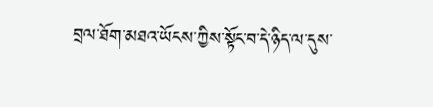བྲལ་ཐོག་མཐའ་ཡོངས་ཀྱིས་སྟོང་བ་དེ་ཉིད་ལ་དུས་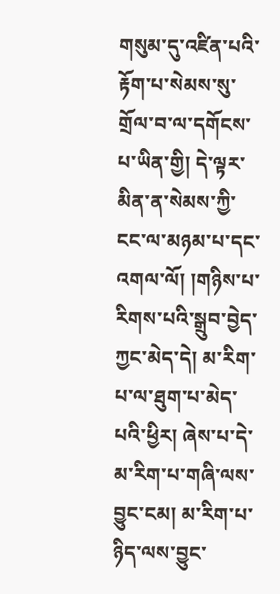གསུམ་དུ་འཛིན་པའི་རྟོག་པ་སེམས་སུ་གྲོལ་བ་ལ་དགོངས་པ་ཡིན་གྱི། དེ་ལྟར་མིན་ན་སེམས་ཀྱི་ངང་ལ་མཉམ་པ་དང་འགལ་ལོ། །གཉིས་པ་རིགས་པའི་སྒྲུབ་བྱེད་ཀྱང་མེད་དེ། མ་རིག་པ་ལ་ཐུག་པ་མེད་པའི་ཕྱིར། ཞེས་པ་དེ་མ་རིག་པ་གཞི་ལས་བྱུང་ངམ། མ་རིག་པ་ཉིད་ལས་བྱུང་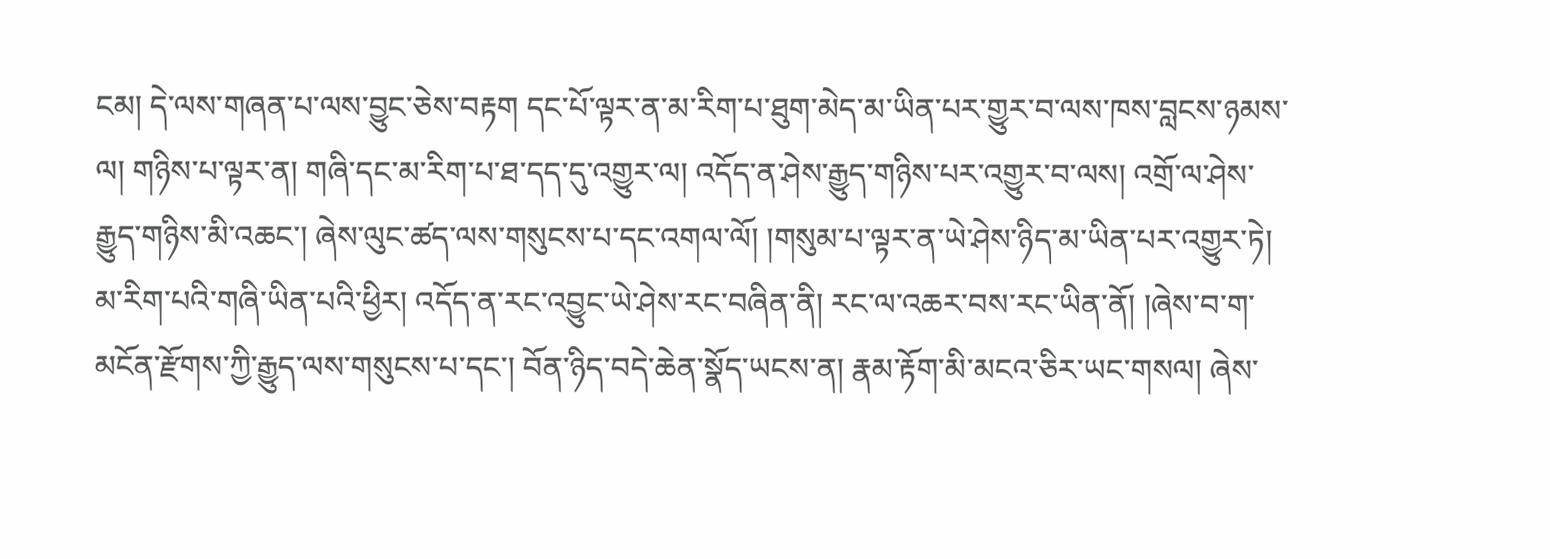ངམ། དེ་ལས་གཞན་པ་ལས་བྱུང་ཅེས་བརྟག དང་པོ་ལྟར་ན་མ་རིག་པ་ཐུག་མེད་མ་ཡིན་པར་གྱུར་བ་ལས་ཁས་བླངས་ཉམས་ལ། གཉིས་པ་ལྟར་ན། གཞི་དང་མ་རིག་པ་ཐ་དད་དུ་འགྱུར་ལ། འདོད་ན་ཤེས་རྒྱུད་གཉིས་པར་འགྱུར་བ་ལས། འགྲོ་ལ་ཤེས་རྒྱུད་གཉིས་མི་འཆང་། ཞེས་ལུང་ཚད་ལས་གསུངས་པ་དང་འགལ་ལོ། །གསུམ་པ་ལྟར་ན་ཡེ་ཤེས་ཉིད་མ་ཡིན་པར་འགྱུར་ཏེ། མ་རིག་པའི་གཞི་ཡིན་པའི་ཕྱིར། འདོད་ན་རང་འབྱུང་ཡེ་ཤེས་རང་བཞིན་ནི། རང་ལ་འཆར་བས་རང་ཡིན་ནོ། །ཞེས་བ་ག་མངོན་རྫོགས་ཀྱི་རྒྱུད་ལས་གསུངས་པ་དང་། བོན་ཉིད་བདེ་ཆེན་སྣོད་ཡངས་ན། རྣམ་རྟོག་མི་མངའ་ཅིར་ཡང་གསལ། ཞེས་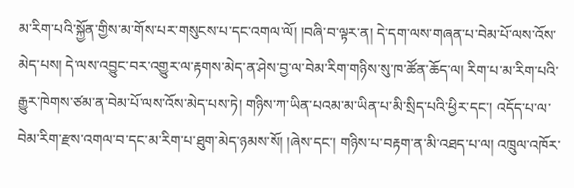མ་རིག་པའི་སྐྱོན་གྱིས་མ་གོས་པར་གསུངས་པ་དང་འགལ་ལོ། །བཞི་བ་ལྟར་ན། དེ་དག་ལས་གཞན་པ་བེམ་པོ་ལས་འོས་མེད་པས། དེ་ལས་འབྱུང་བར་འགྱུར་ལ་རྟགས་མེད་ན་ཤེས་བྱ་ལ་བེམ་རིག་གཉིས་སུ་ཁ་ཚོན་ཆོད་ལ། རིག་པ་མ་རིག་པའི་རྒྱུར་ཁེགས་ཙམ་ན་བེམ་པོ་ལས་འོས་མེད་པས་ཏེ། གཉིས་ཀ་ཡིན་པའམ་མ་ཡིན་པ་མི་སྲིད་པའི་ཕྱིར་དང་། འདོད་པ་ལ་བེམ་རིག་རྫས་འགལ་བ་དང་མ་རིག་པ་ཐུག་མེད་ཉམས་སོ། །ཞེས་དང་། གཉིས་པ་བརྟག་ན་མི་འཐད་པ་ལ། འཁྲུལ་འཁོར་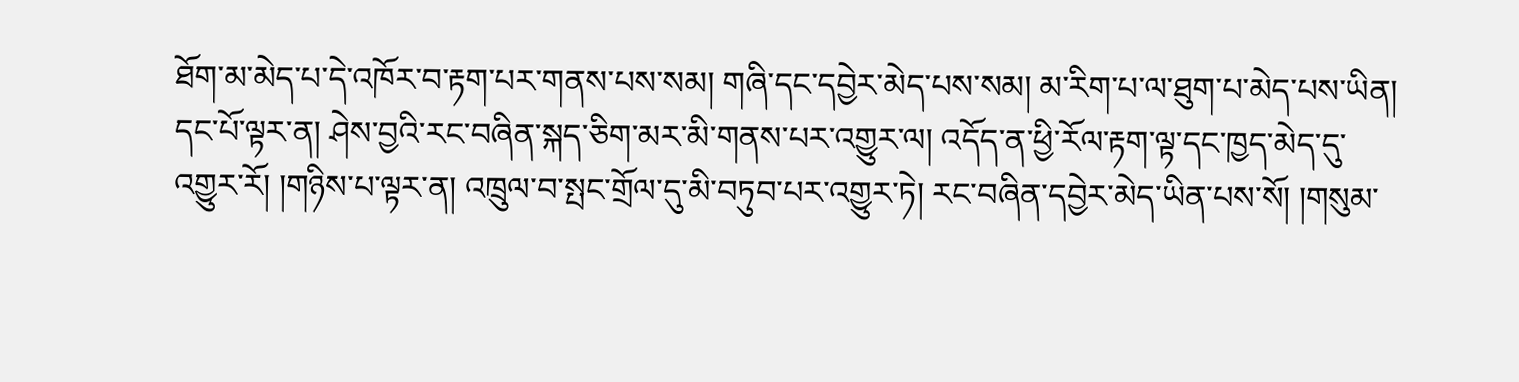ཐོག་མ་མེད་པ་དེ་འཁོར་བ་རྟག་པར་གནས་པས་སམ། གཞི་དང་དབྱེར་མེད་པས་སམ། མ་རིག་པ་ལ་ཐུག་པ་མེད་པས་ཡིན། དང་པོ་ལྟར་ན། ཤེས་བྱའི་རང་བཞིན་སྐད་ཅིག་མར་མི་གནས་པར་འགྱུར་ལ། འདོད་ན་ཕྱི་རོལ་རྟག་ལྟ་དང་ཁྱད་མེད་དུ་འགྱུར་རོ། །གཉིས་པ་ལྟར་ན། འཁྲུལ་བ་སྤང་གྲོལ་དུ་མི་བཏུབ་པར་འགྱུར་ཏེ། རང་བཞིན་དབྱེར་མེད་ཡིན་པས་སོ། །གསུམ་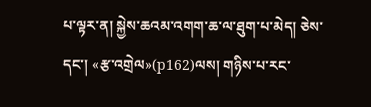པ་ལྟར་ན། སྐྱེས་ཆའམ་འགག་ཆ་ལ་ཐུག་པ་མེད། ཅེས་དང་། «རྩ་འགྲེལ»(p162)ལས། གཉིས་པ་རང་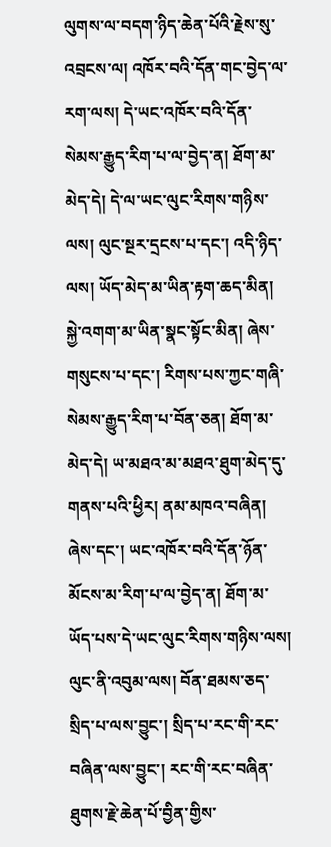ལུགས་ལ་བདག་ཉིད་ཆེན་པོའི་རྗེས་སུ་འབྲངས་ལ། འཁོར་བའི་དོན་གང་བྱེད་ལ་རག་ལས། དེ་ཡང་འཁོར་བའི་དོན་སེམས་རྒྱུད་རིག་པ་ལ་བྱེད་ན། ཐོག་མ་མེད་དེ། དེ་ལ་ཡང་ལུང་རིགས་གཉིས་ལས། ལུང་སྔར་དྲངས་པ་དང་། འདི་ཉིད་ལས། ཡོད་མེད་མ་ཡིན་རྟག་ཆད་མིན། སྐྱེ་འགག་མ་ཡིན་སྣང་སྟོང་མིན། ཞེས་གསུངས་པ་དང་། རིགས་པས་ཀྱང་གཞི་སེམས་རྒྱུད་རིག་པ་བོན་ཅན། ཐོག་མ་མེད་དེ། ཡ་མཐའ་མ་མཐའ་ཐུག་མེད་དུ་གནས་པའི་ཕྱིར། ནམ་མཁའ་བཞིན། ཞེས་དང་། ཡང་འཁོར་བའི་དོན་ཉོན་མོངས་མ་རིག་པ་ལ་བྱེད་ན། ཐོག་མ་ཡོད་པས་དེ་ཡང་ལུང་རིགས་གཉིས་ལས། ལུང་ནི་འབུམ་ལས། བོན་ཐམས་ཅད་སྲིད་པ་ལས་བྱུང་། སྲིད་པ་རང་གི་རང་བཞིན་ལས་བྱུང་། རང་གི་རང་བཞིན་ཐུགས་རྗེ་ཆེན་པོ་བྱིན་གྱིས་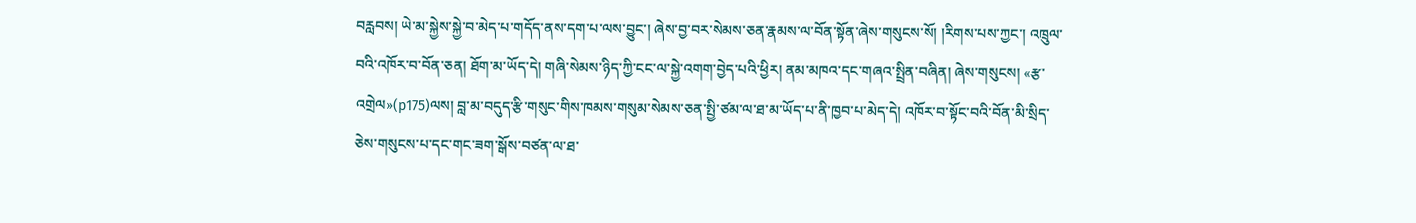བརླབས། ཡེ་མ་སྐྱེས་སྐྱེ་བ་མེད་པ་གདོད་ནས་དག་པ་ལས་བྱུང་། ཞེས་བྱ་བར་སེམས་ཅན་རྣམས་ལ་བོན་སྟོན་ཞེས་གསུངས་སོ། །རིགས་པས་ཀྱང་། འཁྲུལ་བའི་འཁོར་བ་བོན་ཅན། ཐོག་མ་ཡོད་དེ། གཞི་སེམས་ཉིད་ཀྱི་ངང་ལ་སྐྱེ་འགག་བྱེད་པའི་ཕྱིར། ནམ་མཁའ་དང་གཞའ་སྤྲིན་བཞིན། ཞེས་གསུངས། «རྩ་འགྲེལ»(p175)ལས། བླ་མ་བདུད་རྩི་གསུང་གིས་ཁམས་གསུམ་སེམས་ཅན་སྤྱི་ཙམ་ལ་ཐ་མ་ཡོད་པ་ནི་ཁྱབ་པ་མེད་དེ། འཁོར་བ་སྟོང་བའི་བོན་མི་སྲིད་ཅེས་གསུངས་པ་དང་གང་ཟག་སྒོས་བཙན་ལ་ཐ་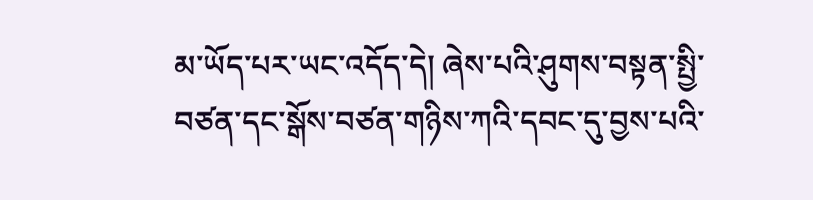མ་ཡོད་པར་ཡང་འདོད་དེ། ཞེས་པའི་ཤུགས་བསྟན་སྤྱི་བཙན་དང་སྒོས་བཙན་གཉིས་ཀའི་དབང་དུ་བྱས་པའི་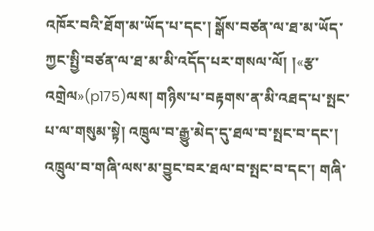འཁོར་བའི་ཐོག་མ་ཡོད་པ་དང་། སྒོས་བཙན་ལ་ཐ་མ་ཡོད་ཀྱང་སྤྱི་བཙན་ལ་ཐ་མ་མི་འདོད་པར་གསལ་ལོ། །«རྩ་འགྲེལ»(p175)ལས། གཉིས་པ་བརྟགས་ན་མི་འཐད་པ་སྤང་པ་ལ་གསུམ་སྟེ། འཁྲུལ་བ་རྒྱུ་མེད་དུ་ཐལ་བ་སྤང་བ་དང་། འཁྲུལ་བ་གཞི་ལས་མ་བྱུང་བར་ཐལ་བ་སྤང་བ་དང་། གཞི་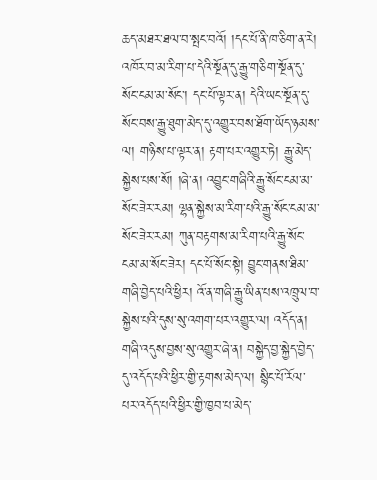ཆད་མཐར་ཐལ་བ་སྤང་བའོ། །དང་པོ་ནི་ཁ་ཅིག་ན་རེ། འཁོར་བ་མ་རིག་པ་དེའི་སྔོན་དུ་རྒྱུ་གཅིག་སྔོན་དུ་སོང་ངམ་མ་སོང་། དང་པོ་ལྟར་ན། དེའི་ཡང་སྔོན་དུ་སོང་བས་རྒྱུ་ཐུག་མེད་དུ་འགྱུར་བས་ཐོག་ཡོད་ཉམས་ལ། གཉིས་པ་ལྟར་ན། རྟག་པར་འགྱུར་ཏེ། རྒྱུ་མེད་སྐྱེས་པས་སོ། །ཞེ་ན། འབྱུང་གཞིའི་རྒྱུ་སོང་ངམ་མ་སོང་ཟེར་རམ། ལྷན་སྐྱེས་མ་རིག་པའི་རྒྱུ་སོང་ངམ་མ་སོང་ཟེར་རམ། ཀུན་བརྟགས་མ་རིག་པའི་རྒྱུ་སོང་ངམ་མ་སོང་ཟེར། དང་པོ་སོང་སྟེ། བྱུང་གནས་ཐིམ་གཞི་བྱེད་པའི་ཕྱིར། འོ་ན་གཞི་རྒྱུ་ཡིན་པས་འཁྲུལ་བ་སྐྱེས་པའི་དུས་སུ་འགག་པར་འགྱུར་ལ། འདོད་ན། གཞི་འདུས་བྱས་སུ་འགྱུར་ཞེ་ན། བསྐྱེད་བྱ་སྐྱེད་བྱེད་དུ་འདོད་པའི་ཕྱིར་གྱི་རྟགས་མེད་ལ། སྙིང་པོ་རོལ་པར་འདོད་པའི་ཕྱིར་གྱི་ཁྱབ་པ་མེད་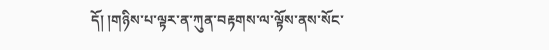དོ། །གཉིས་པ་ལྟར་ན་ཀུན་བརྟགས་ལ་ལྟོས་ནས་སོང་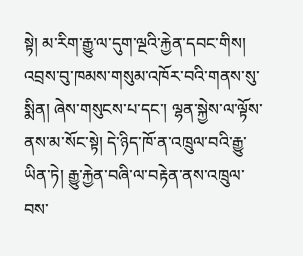སྟེ། མ་རིག་རྒྱུ་ལ་དུག་ལྔའི་རྐྱེན་དབང་གིས། འབྲས་བུ་ཁམས་གསུམ་འཁོར་བའི་གནས་སུ་སྨིན། ཞེས་གསུངས་པ་དང་། ལྷན་སྐྱེས་ལ་ལྟོས་ནས་མ་སོང་སྟེ། དེ་ཉིད་ཁོ་ན་འཁྲུལ་བའི་རྒྱུ་ཡིན་ཏེ། རྒྱུ་རྐྱེན་བཞི་ལ་བརྟེན་ནས་འཁྲུལ་བས་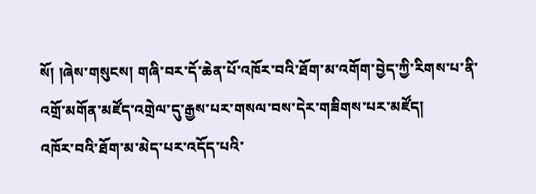སོ། །ཞེས་གསུངས། གཞི་བར་དོ་ཆེན་པོ་འཁོར་བའི་ཐོག་མ་འགོག་བྱེད་ཀྱི་རིགས་པ་ནི་འགྲོ་མགོན་མཛོད་འགྲེལ་དུ་རྒྱས་པར་གསལ་བས་དེར་གཟིགས་པར་མཛོད།
འཁོར་བའི་ཐོག་མ་མེད་པར་འདོད་པའི་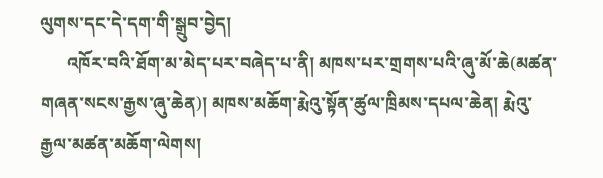ལུགས་དང་དེ་དག་གི་སྒྲུབ་བྱེད།
      འཁོར་བའི་ཐོག་མ་མེད་པར་བཞེད་པ་ནི། མཁས་པར་གྲགས་པའི་ཞུ་མོ་ཆེ(མཚན་གཞན་སངས་རྒྱས་ཞུ་ཆེན)། མཁས་མཆོག་རྨེའུ་སྟོན་ཚུལ་ཁྲིམས་དཔལ་ཆེན། རྨེའུ་རྒྱལ་མཚན་མཆོག་ལེགས།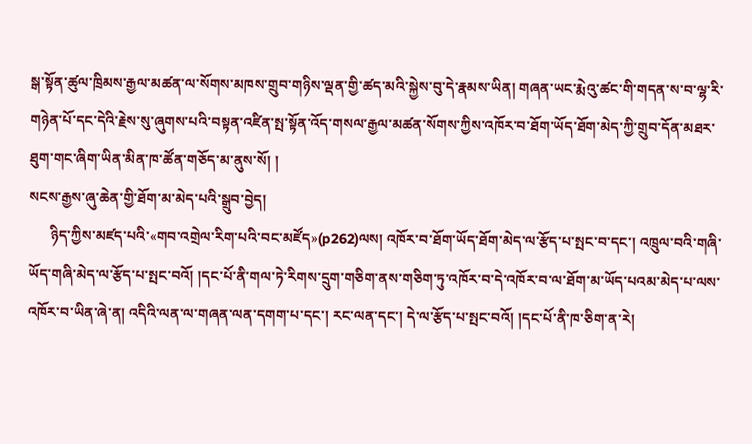སྒ་སྟོན་ཚུལ་ཁྲིམས་རྒྱལ་མཚན་ལ་སོགས་མཁས་གྲུབ་གཉིས་ལྡན་གྱི་ཚད་མའི་སྐྱེས་བུ་དེ་རྣམས་ཡིན། གཞན་ཡང་རྨེའུ་ཚང་གི་གདན་ས་བ་ལྷ་རི་གཉེན་པོ་དང་དེའི་རྗེས་སུ་ཞུགས་པའི་བསྟན་འཛིན་སྤ་སྟོན་འོད་གསལ་རྒྱལ་མཚན་སོགས་ཀྱིས་འཁོར་བ་ཐོག་ཡོད་ཐོག་མེད་ཀྱི་གྲུབ་དོན་མཐར་ཐུག་གང་ཞིག་ཡིན་མིན་ཁ་ཚོན་གཅོད་མ་ནུས་སོ། །
སངས་རྒྱས་ཞུ་ཆེན་གྱི་ཐོག་མ་མེད་པའི་སྒྲུབ་བྱེད།
      ཉིད་ཀྱིས་མཛད་པའི་«གབ་འགྲེལ་རིག་པའི་བང་མཛོད»(p262)ལས། འཁོར་བ་ཐོག་ཡོད་ཐོག་མེད་ལ་རྩོད་པ་སྤང་བ་དང་། འཁྲུལ་བའི་གཞི་ཡོད་གཞི་མེད་ལ་རྩོད་པ་སྤང་བའོ། །དང་པོ་ནི་གལ་ཏེ་རིགས་དྲུག་གཅིག་ནས་གཅིག་ཏུ་འཁོར་བ་དེ་འཁོར་བ་ལ་ཐོག་མ་ཡོད་པའམ་མེད་པ་ལས་འཁོར་བ་ཡིན་ཞེ་ན། འདིའི་ལན་ལ་གཞན་ལན་དགག་པ་དང་། རང་ལན་དང་། དེ་ལ་རྩོད་པ་སྤང་བའོ། །དང་པོ་ནི་ཁ་ཅིག་ན་རེ།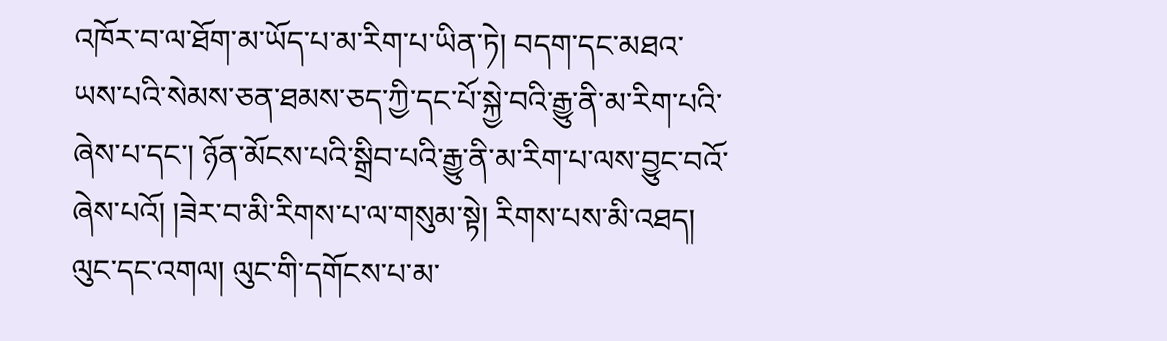འཁོར་བ་ལ་ཐོག་མ་ཡོད་པ་མ་རིག་པ་ཡིན་ཏེ། བདག་དང་མཐའ་ཡས་པའི་སེམས་ཅན་ཐམས་ཅད་ཀྱི་དང་པོ་སྐྱེ་བའི་རྒྱུ་ནི་མ་རིག་པའི་ཞེས་པ་དང་། ཉོན་མོངས་པའི་སྒྲིབ་པའི་རྒྱུ་ནི་མ་རིག་པ་ལས་བྱུང་བའོ་ཞེས་པའོ། །ཟེར་བ་མི་རིགས་པ་ལ་གསུམ་སྟེ། རིགས་པས་མི་འཐད། ལུང་དང་འགལ། ལུང་གི་དགོངས་པ་མ་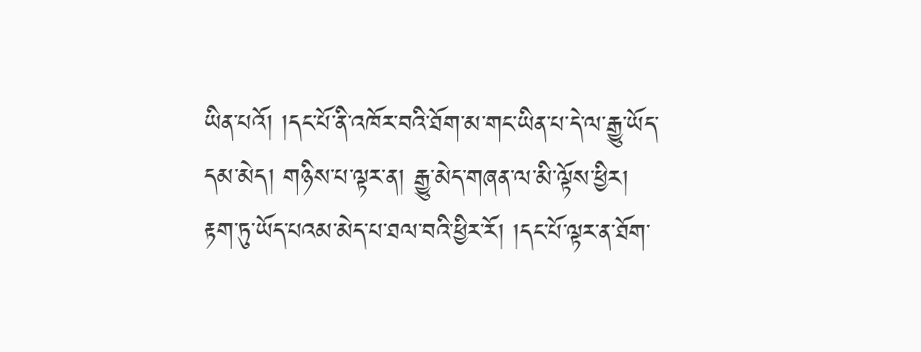ཡིན་པའོ། །དང་པོ་ནི་འཁོར་བའི་ཐོག་མ་གང་ཡིན་པ་དེ་ལ་རྒྱུ་ཡོད་དམ་མེད། གཉིས་པ་ལྟར་ན། རྒྱུ་མེད་གཞན་ལ་མི་ལྟོས་ཕྱིར། རྟག་ཏུ་ཡོད་པའམ་མེད་པ་ཐལ་བའི་ཕྱིར་རོ། །དང་པོ་ལྟར་ན་ཐོག་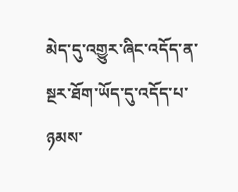མེད་དུ་འགྱུར་ཞིང་འདོད་ན་སྔར་ཐོག་ཡོད་དུ་འདོད་པ་ཉམས་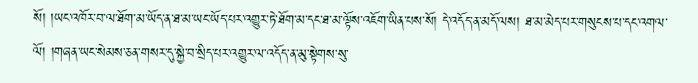སོ། །ཡང་འཁོར་བ་ལ་ཐོག་མ་ཡོད་ན་ཐ་མ་ཡང་ཡོད་པར་འགྱུར་ཏེ་ཐོག་མ་དང་ཐ་མ་ལྟོས་འཇོག་ཡིན་པས་སོ། དེ་འདོད་ན་མདོ་ལས། ཐ་མ་མེད་པར་གསུངས་པ་དང་འགལ་ལོ། །གཞན་ཡང་སེམས་ཅན་གསར་དུ་སྐྱེ་བ་སྲིད་པར་འགྱུར་ལ་འདོད་ན་མུ་སྟེགས་སུ་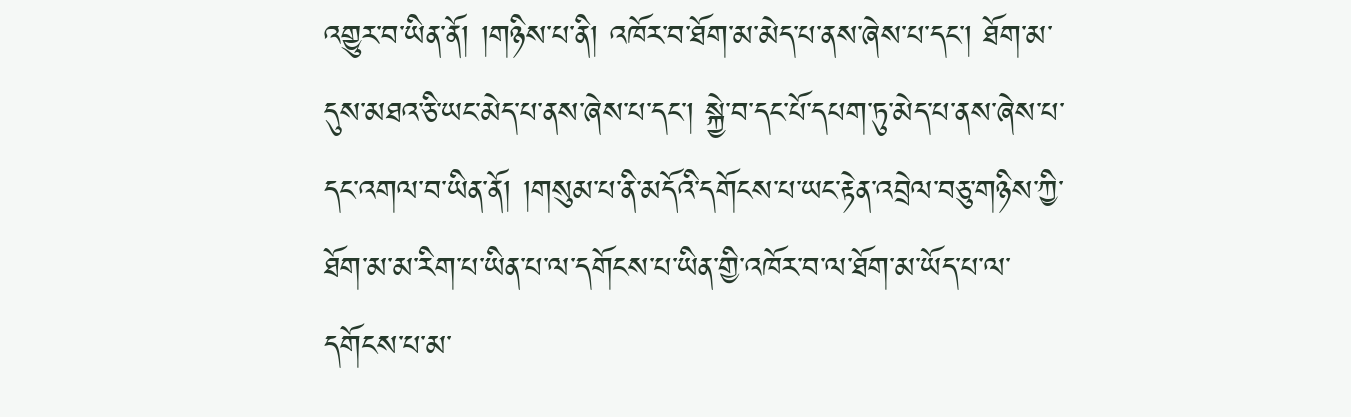འགྱུར་བ་ཡིན་ནོ། །གཉིས་པ་ནི། འཁོར་བ་ཐོག་མ་མེད་པ་ནས་ཞེས་པ་དང་། ཐོག་མ་དུས་མཐའ་ཅི་ཡང་མེད་པ་ནས་ཞེས་པ་དང་། སྐྱེ་བ་དང་པོ་དཔག་ཏུ་མེད་པ་ནས་ཞེས་པ་དང་འགལ་བ་ཡིན་ནོ། །གསུམ་པ་ནི་མདོའི་དགོངས་པ་ཡང་རྟེན་འབྲེལ་བཅུ་གཉིས་ཀྱི་ཐོག་མ་མ་རིག་པ་ཡིན་པ་ལ་དགོངས་པ་ཡིན་གྱི་འཁོར་བ་ལ་ཐོག་མ་ཡོད་པ་ལ་དགོངས་པ་མ་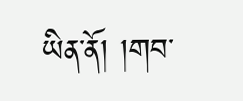ཡིན་ནོ། །གབ་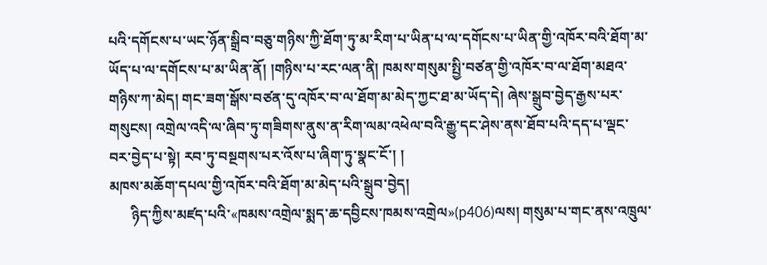པའི་དགོངས་པ་ཡང་ཉོན་སྒྲིབ་བཅུ་གཉིས་ཀྱི་ཐོག་ཏུ་མ་རིག་པ་ཡིན་པ་ལ་དགོངས་པ་ཡིན་གྱི་འཁོར་བའི་ཐོག་མ་ཡོད་པ་ལ་དགོངས་པ་མ་ཡིན་ནོ། །གཉིས་པ་རང་ལན་ནི། ཁམས་གསུམ་སྤྱི་བཙན་གྱི་འཁོར་བ་ལ་ཐོག་མཐའ་གཉིས་ཀ་མེད། གང་ཟག་སྒོས་བཙན་དུ་འཁོར་བ་ལ་ཐོག་མ་མེད་ཀྱང་ཐ་མ་ཡོད་དེ། ཞེས་སྒྲུབ་བྱེད་རྒྱས་པར་གསུངས། འགྲེལ་འདི་ལ་ཞིབ་ཏུ་གཟིགས་ནུས་ན་རིག་ལམ་འཕེལ་བའི་རྒྱུ་དང་ཤེས་ནས་ཐོབ་པའི་དད་པ་ལྡང་བར་བྱེད་པ་སྟེ། རབ་ཏུ་བསྔགས་པར་འོས་པ་ཞིག་ཏུ་སྣང་ངོ་། །
མཁས་མཆོག་དཔལ་གྱི་འཁོར་བའི་ཐོག་མ་མེད་པའི་སྒྲུབ་བྱེད།
      ཉིད་ཀྱིས་མཛད་པའི་«ཁམས་འགྲེལ་སྨད་ཆ་དབྱིངས་ཁམས་འགྲེལ»(p406)ལས། གསུམ་པ་གང་ནས་འཁྲུལ་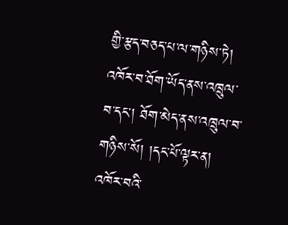གྱི་རྩད་བཅད་པ་ལ་གཉིས་ཏེ། འཁོར་བ་ཐོག་ཡོད་ནས་འཁྲུལ་བ་དང་། ཐོག་མེད་ནས་འཁྲུལ་བ་གཉིས་སོ། །དང་པོ་ལྟར་ན། འཁོར་བའི་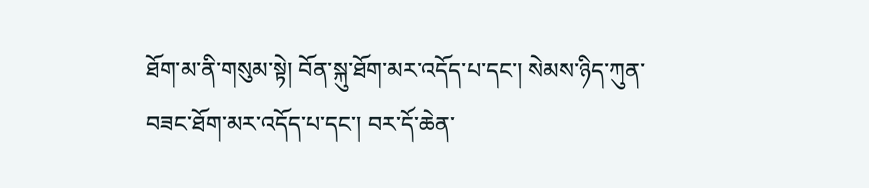ཐོག་མ་ནི་གསུམ་སྟེ། བོན་སྐུ་ཐོག་མར་འདོད་པ་དང་། སེམས་ཉིད་ཀུན་བཟང་ཐོག་མར་འདོད་པ་དང་། བར་དོ་ཆེན་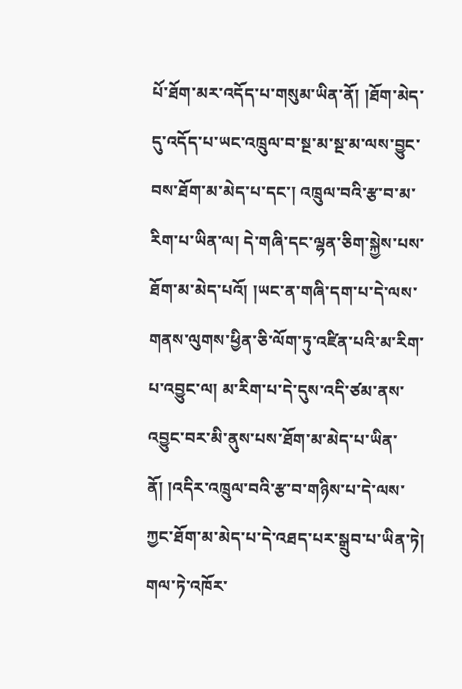པོ་ཐོག་མར་འདོད་པ་གསུམ་ཡིན་ནོ། །ཐོག་མེད་དུ་འདོད་པ་ཡང་འཁྲུལ་བ་སྔ་མ་སྔ་མ་ལས་བྱུང་བས་ཐོག་མ་མེད་པ་དང་། འཁྲུལ་བའི་རྩ་བ་མ་རིག་པ་ཡིན་ལ། དེ་གཞི་དང་ལྷན་ཅིག་སྐྱེས་པས་ཐོག་མ་མེད་པའོ། །ཡང་ན་གཞི་དག་པ་དེ་ལས་གནས་ལུགས་ཕྱིན་ཅི་ལོག་ཏུ་འཛིན་པའི་མ་རིག་པ་འབྱུང་ལ། མ་རིག་པ་དེ་དུས་འདི་ཙམ་ནས་འབྱུང་བར་མི་ནུས་པས་ཐོག་མ་མེད་པ་ཡིན་ནོ། །འདིར་འཁྲུལ་བའི་རྩ་བ་གཉིས་པ་དེ་ལས་ཀྱང་ཐོག་མ་མེད་པ་དེ་འཐད་པར་སྒྲུབ་པ་ཡིན་ཏེ། གལ་ཏེ་འཁོར་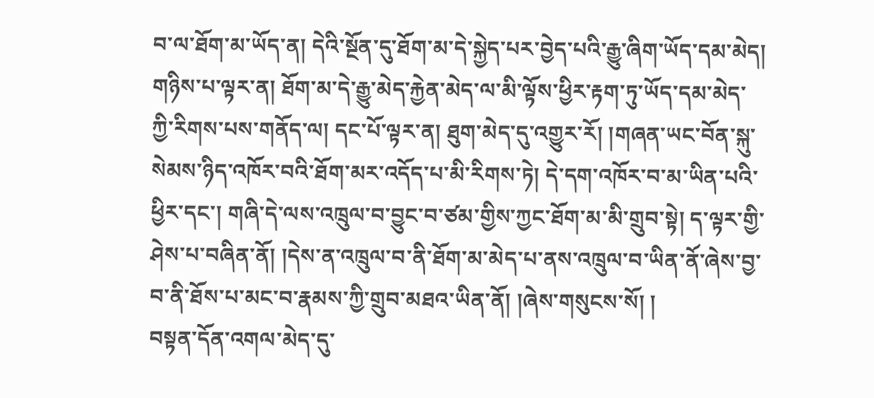བ་ལ་ཐོག་མ་ཡོད་ན། དེའི་སྔོན་དུ་ཐོག་མ་དེ་སྐྱེད་པར་བྱེད་པའི་རྒྱུ་ཞིག་ཡོད་དམ་མེད། གཉིས་པ་ལྟར་ན། ཐོག་མ་དེ་རྒྱུ་མེད་རྐྱེན་མེད་ལ་མི་ལྟོས་ཕྱིར་རྟག་ཏུ་ཡོད་དམ་མེད་ཀྱི་རིགས་པས་གནོད་ལ། དང་པོ་ལྟར་ན། ཐུག་མེད་དུ་འགྱུར་རོ། །གཞན་ཡང་བོན་སྐུ་སེམས་ཉིད་འཁོར་བའི་ཐོག་མར་འདོད་པ་མི་རིགས་ཏེ། དེ་དག་འཁོར་བ་མ་ཡིན་པའི་ཕྱིར་དང་། གཞི་དེ་ལས་འཁྲུལ་བ་བྱུང་བ་ཙམ་གྱིས་ཀྱང་ཐོག་མ་མི་གྲུབ་སྟེ། ད་ལྟར་གྱི་ཤེས་པ་བཞིན་ནོ། །དེས་ན་འཁྲུལ་བ་ནི་ཐོག་མ་མེད་པ་ནས་འཁྲུལ་བ་ཡིན་ནོ་ཞེས་བྱ་བ་ནི་ཐོས་པ་མང་བ་རྣམས་ཀྱི་གྲུབ་མཐའ་ཡིན་ནོ། །ཞེས་གསུངས་སོ། །
བསྟན་དོན་འགལ་མེད་དུ་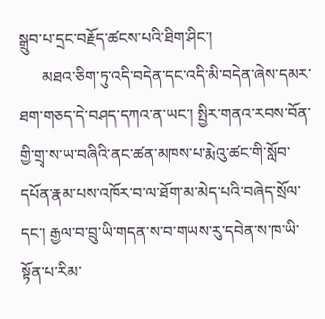སྒྲུབ་པ་དྲང་བརྗོད་ཚངས་པའི་ཐིག་ཤིང་།
      མཐའ་ཅིག་ཏུ་འདི་བདེན་དང་འདི་མི་བདེན་ཞེས་དམར་ཐག་གཅད་དེ་བཤད་དཀའ་ན་ཡང་། སྤྱིར་གནའ་རབས་བོན་གྱི་གྲྭ་ས་ཡ་བཞིའི་ནང་ཚན་མཁས་པ་རྨེའུ་ཚང་གི་སློབ་དཔོན་རྣམ་པས་འཁོར་བ་ལ་ཐོག་མ་མེད་པའི་བཞེད་སྲོལ་དང་། རྒྱལ་བ་བྲུ་ཡི་གདན་ས་བ་གཡས་རུ་དབེན་ས་ཁ་ཡི་སྟོན་པ་རིམ་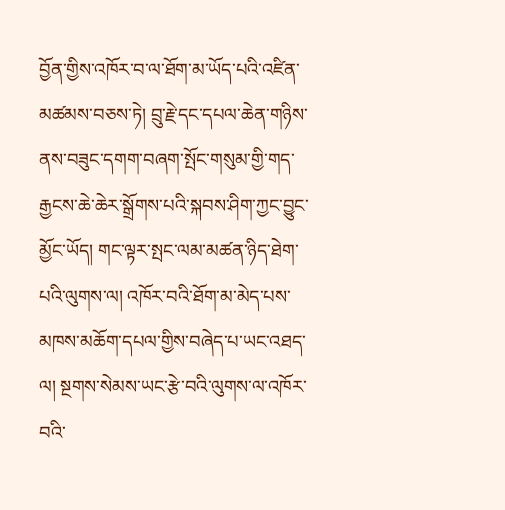བྱོན་གྱིས་འཁོར་བ་ལ་ཐོག་མ་ཡོད་པའི་འཛིན་མཚམས་བཅས་ཏེ། བྲུ་རྗེ་དང་དཔལ་ཆེན་གཉིས་ནས་བཟུང་དགག་བཞག་སྤོང་གསུམ་གྱི་གད་རྒྱངས་ཆེ་ཆེར་སྒྲོགས་པའི་སྐབས་ཤིག་ཀྱང་བྱུང་མྱོང་ཡོད། གང་ལྟར་སྤང་ལམ་མཚན་ཉིད་ཐེག་པའི་ལུགས་ལ། འཁོར་བའི་ཐོག་མ་མེད་པས་མཁས་མཆོག་དཔལ་གྱིས་བཞེད་པ་ཡང་འཐད་ལ། སྔགས་སེམས་ཡང་རྩེ་བའི་ལུགས་ལ་འཁོར་བའི་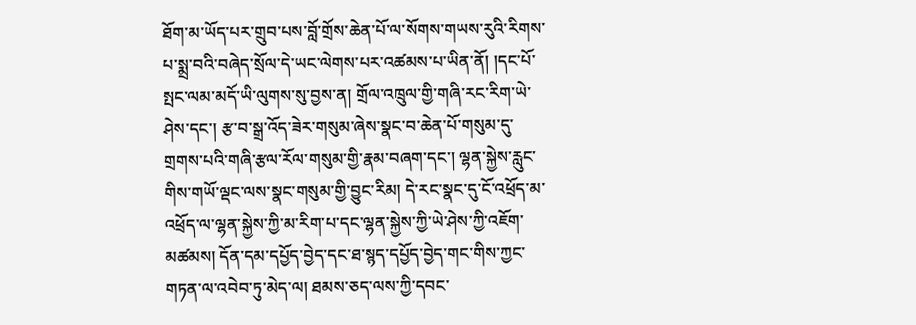ཐོག་མ་ཡོད་པར་གྲུབ་པས་བློ་གྲོས་ཆེན་པོ་ལ་སོགས་གཡས་རུའི་རིགས་པ་སྨྲ་བའི་བཞེད་སྲོལ་དེ་ཡང་ལེགས་པར་འཚམས་པ་ཡིན་ནོ། །དང་པོ་སྤང་ལམ་མདོ་ཡི་ལུགས་སུ་བྱས་ན། གྲོལ་འཁྲུལ་གྱི་གཞི་རང་རིག་ཡེ་ཤེས་དང་། རྩ་བ་སྒྲ་འོད་ཟེར་གསུམ་ཞེས་སྣང་བ་ཆེན་པོ་གསུམ་དུ་གྲགས་པའི་གཞི་རྩལ་རོལ་གསུམ་གྱི་རྣམ་བཞག་དང་། ལྷན་སྐྱེས་རླུང་གིས་གཡོ་ལྡང་ལས་སྣང་གསུམ་གྱི་བྱུང་རིམ། དེ་རང་སྣང་དུ་ངོ་འཕྲོད་མ་འཕྲོད་ལ་ལྷན་སྐྱེས་ཀྱི་མ་རིག་པ་དང་ལྷན་སྐྱེས་ཀྱི་ཡེ་ཤེས་ཀྱི་འཇོག་མཚམས། དོན་དམ་དཔྱོད་བྱེད་དང་ཐ་སྙད་དཔྱོད་བྱེད་གང་གིས་ཀྱང་གཏན་ལ་འབེབ་ཏུ་མེད་ལ། ཐམས་ཅད་ལས་ཀྱི་དབང་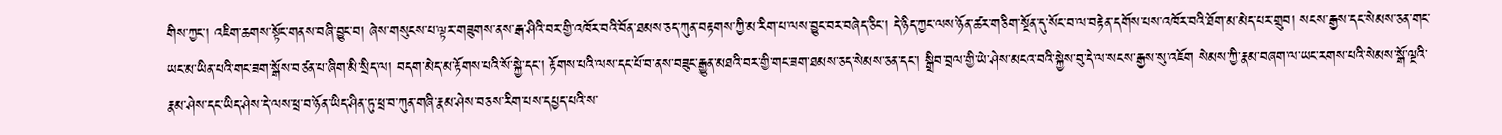གིས་ཀྱང་། འཇིག་ཆགས་སྟོང་གནས་བཞི་བྱུང་བ། ཞེས་གསུངས་པ་ལྟར་གཟུགས་ནས་རྒ་ཤིའི་བར་གྱི་འཁོར་བའི་བོན་ཐམས་ཅད་ཀུན་བརྟགས་ཀྱི་མ་རིག་པ་ལས་བྱུང་བར་བཞེད་ཅིང་། དེ་ཉིད་ཀྱང་ལས་ཉོན་ཚར་གཅིག་སྔོན་དུ་སོང་བ་ལ་བརྟེན་དགོས་པས་འཁོར་བའི་ཐོག་མ་མེད་པར་གྲུབ། སངས་རྒྱས་དང་སེམས་ཅན་གང་ཡང་མ་ཡིན་པའི་གང་ཟག་སྒོས་བཙན་པ་ཞིག་མི་སྲིད་ལ། བདག་མེད་མ་རྟོགས་པའི་སོ་སྐྱེ་དང་། རྟོགས་པའི་ལས་དང་པོ་བ་ནས་བཟུང་རྒྱུན་མཐའི་བར་གྱི་གང་ཟག་ཐམས་ཅད་སེམས་ཅན་དང་། སྒྲིབ་བྲལ་གྱི་ཡེ་ཤེས་མངའ་བའི་སྐྱེས་བུ་དེ་ལ་སངས་རྒྱས་སུ་འཇོག སེམས་ཀྱི་རྣམ་བཞག་ལ་ཡང་རགས་པའི་སེམས་སྒོ་ལྔའི་རྣམ་ཤེས་དང་ཡིད་ཤེས་དེ་ལས་ཕྲ་བ་ཉོན་ཡིད་ཤིན་ཏུ་ཕྲ་བ་ཀུན་གཞི་རྣམ་ཤེས་བཅས་རིག་པས་དཔྱད་པའི་ས་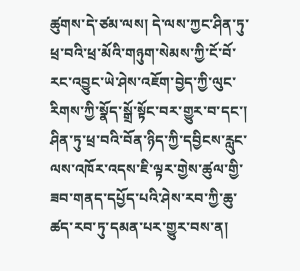ཚུགས་དེ་ཙམ་ལས། དེ་ལས་ཀྱང་ཤིན་ཏུ་ཕྲ་བའི་ཕྲ་མོའི་གཉུག་སེམས་ཀྱི་ངོ་བོ་རང་འབྱུང་ཡེ་ཤེས་འཇོག་བྱེད་ཀྱི་ལུང་རིགས་ཀྱི་སྣོད་སྒྲོ་སྟོང་བར་གྱུར་བ་དང་། ཤིན་ཏུ་ཕྲ་བའི་བོན་ཉིད་ཀྱི་དབྱིངས་རླུང་ལས་འཁོར་འདས་ཇི་ལྟར་གྱེས་ཚུལ་གྱི་ཟབ་གནད་དཔྱོད་པའི་ཤེས་རབ་ཀྱི་ཆུ་ཚད་རབ་ཏུ་དམན་པར་གྱུར་བས་ན།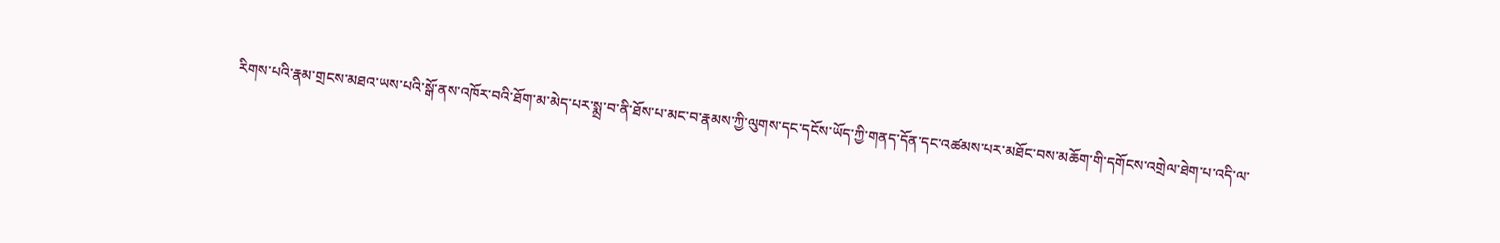རིགས་པའི་རྣམ་གྲངས་མཐའ་ཡས་པའི་སྒོ་ནས་འཁོར་བའི་ཐོག་མ་མེད་པར་སྨྲ་བ་ནི་ཐོས་པ་མང་བ་རྣམས་ཀྱི་ལུགས་དང་དངོས་ཡོད་ཀྱི་གནད་དོན་དང་འཚམས་པར་མཐོང་བས་མཆོག་གི་དགོངས་འགྲེལ་ཐེག་པ་འདི་ལ་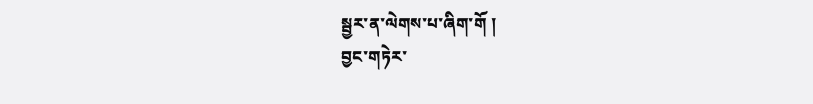སྦྱར་ན་ལེགས་པ་ཞིག་གོ །
བྱང་གཏེར་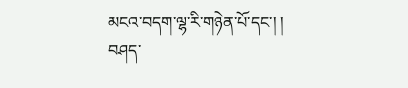མངའ་བདག་ལྷ་རི་གཉེན་པོ་དང་། །
བཤད་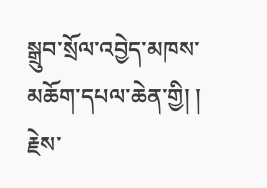སྒྲུབ་སྲོལ་འབྱེད་མཁས་མཆོག་དཔལ་ཆེན་གྱི། །
རྗེས་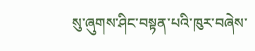སུ་ཞུགས་ཤིང་བསྟན་པའི་ཁུར་བཞེས་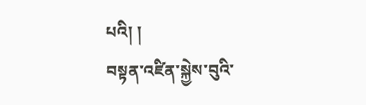པའི། །
བསྟན་འཛིན་སྐྱེས་བུའི་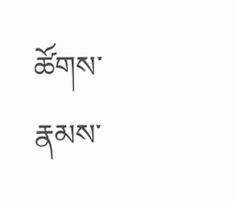ཚོགས་རྣམས་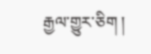རྒྱལ་གྱུར་ཅིག །